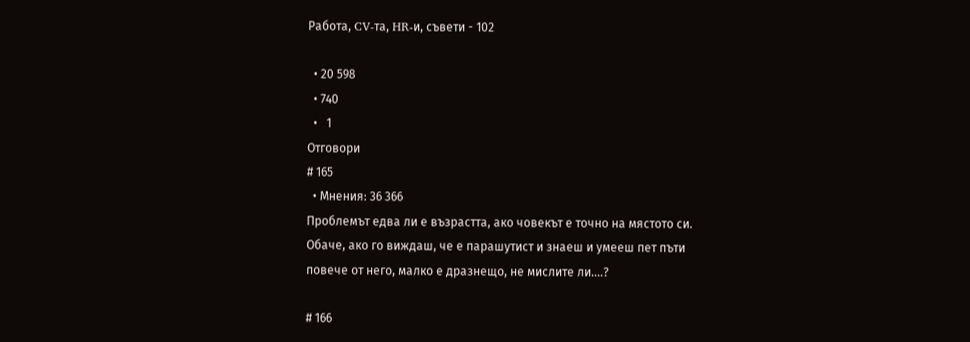Работа, CV-та, HR-и, съвети - 102

  • 20 598
  • 740
  •   1
Отговори
# 165
  • Мнения: 36 366
Проблемът едва ли е възрастта, ако човекът е точно на мястото си. Обаче, ако го виждаш, че е парашутист и знаеш и умееш пет пъти повече от него, малко е дразнещо, не мислите ли....?

# 166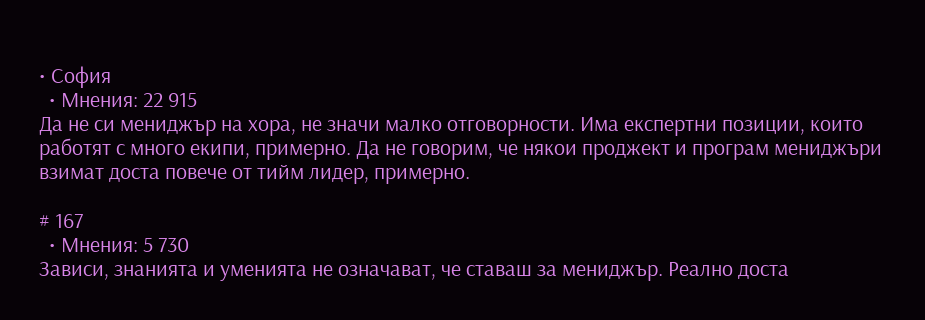• София
  • Мнения: 22 915
Да не си мениджър на хора, не значи малко отговорности. Има експертни позиции, които работят с много екипи, примерно. Да не говорим, че някои проджект и програм мениджъри взимат доста повече от тийм лидер, примерно.

# 167
  • Мнения: 5 730
Зависи, знанията и уменията не означават, че ставаш за мениджър. Реално доста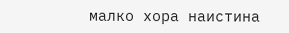малко хора наистина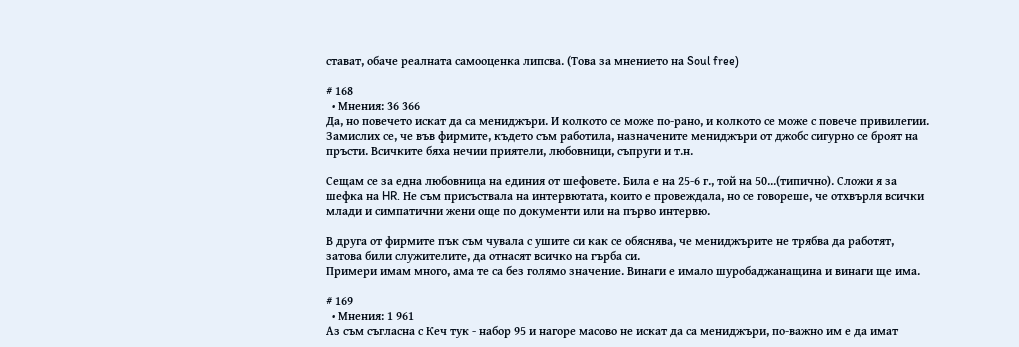стават, обаче реалната самооценка липсва. (Това за мнението на Soul free)

# 168
  • Мнения: 36 366
Да, но повечето искат да са мениджъри. И колкото се може по-рано, и колкото се може с повече привилегии. Замислих се, че във фирмите, където съм работила, назначените мениджъри от джобс сигурно се броят на пръсти. Всичките бяха нечии приятели, любовници, съпруги и т.н.

Сещам се за една любовница на единия от шефовете. Била е на 25-6 г., той на 50...(типично). Сложи я за шефка на HR. Не съм присъствала на интервютата, които е провеждала, но се говореше, че отхвърля всички млади и симпатични жени още по документи или на първо интервю.

В друга от фирмите пък съм чувала с ушите си как се обяснява, че мениджърите не трябва да работят, затова били служителите, да отнасят всичко на гърба си.
Примери имам много, ама те са без голямо значение. Винаги е имало шуробаджанащина и винаги ще има.

# 169
  • Мнения: 1 961
Аз съм съгласна с Кеч тук - набор 95 и нагоре масово не искат да са мениджъри, по-важно им е да имат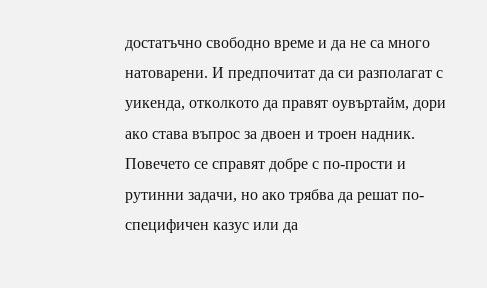достатъчно свободно време и да не са много натоварени. И предпочитат да си разполагат с уикенда, отколкото да правят оувъртайм, дори ако става въпрос за двоен и троен надник. Повечето се справят добре с по-прости и рутинни задачи, но ако трябва да решат по-специфичен казус или да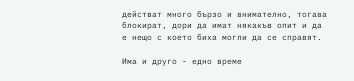действат много бързо и внимателно, тогава блокират, дори да имат някакъв опит и да е нещо с което биха могли да се справят.

Има и друго - едно време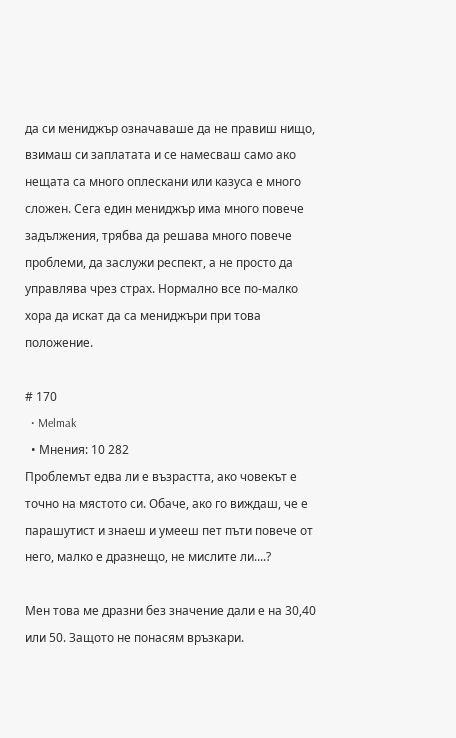да си мениджър означаваше да не правиш нищо, взимаш си заплатата и се намесваш само ако нещата са много оплескани или казуса е много сложен. Сега един мениджър има много повече задължения, трябва да решава много повече проблеми, да заслужи респект, а не просто да управлява чрез страх. Нормално все по-малко хора да искат да са мениджъри при това положение.

# 170
  • Melmak
  • Мнения: 10 282
Проблемът едва ли е възрастта, ако човекът е точно на мястото си. Обаче, ако го виждаш, че е парашутист и знаеш и умееш пет пъти повече от него, малко е дразнещо, не мислите ли....?

Мен това ме дразни без значение дали е на 30,40 или 50. Защото не понасям връзкари.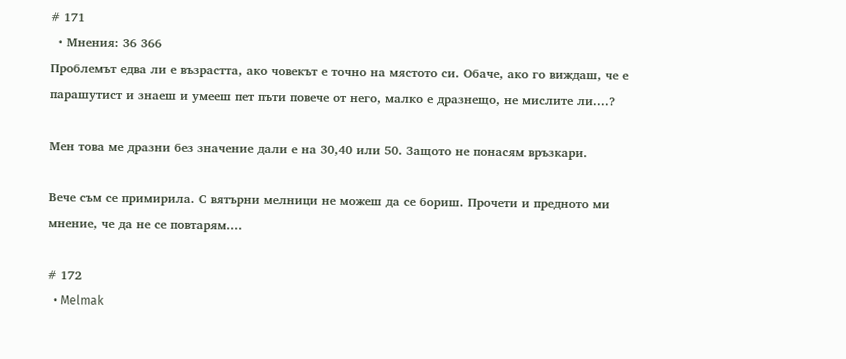# 171
  • Мнения: 36 366
Проблемът едва ли е възрастта, ако човекът е точно на мястото си. Обаче, ако го виждаш, че е парашутист и знаеш и умееш пет пъти повече от него, малко е дразнещо, не мислите ли....?

Мен това ме дразни без значение дали е на 30,40 или 50. Защото не понасям връзкари.

Вече съм се примирила. С вятърни мелници не можеш да се бориш. Прочети и предното ми мнение, че да не се повтарям....

# 172
  • Melmak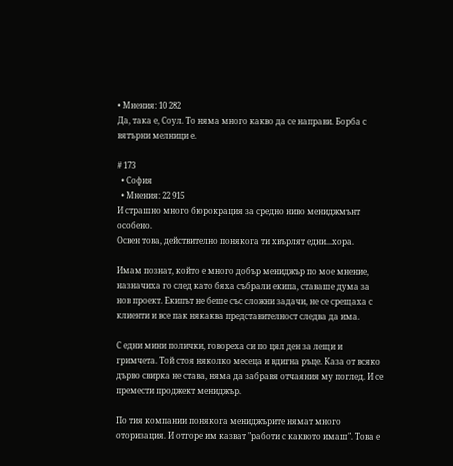• Мнения: 10 282
Да, така е, Соул. То няма много какво да се направи. Борба с вятърни мелници е.

# 173
  • София
  • Мнения: 22 915
И страшно много бюрокрация за средно ниво мениджмънт особено.
Освен това, действително понякога ти хвърлят едни...хора.

Имам познат, който е много добър мениджър по мое мнение, назначиха го след като бяха събрали екипа, ставаше дума за нов проект. Екипът не беше със сложни задачи, не се срещаха с клиенти и все пак някаква представителност следва да има.

С едни мини полички, говореха си по цял ден за лещи и гримчета. Той стоя няколко месеца и вдигна ръце. Каза от всяко дърво свирка не става, няма да забравя отчаяния му поглед. И се премести проджект мениджър.

По тия компании понякога мениджърите нямат много оторизация. И отгоре им казват "работи с каквото имаш". Това е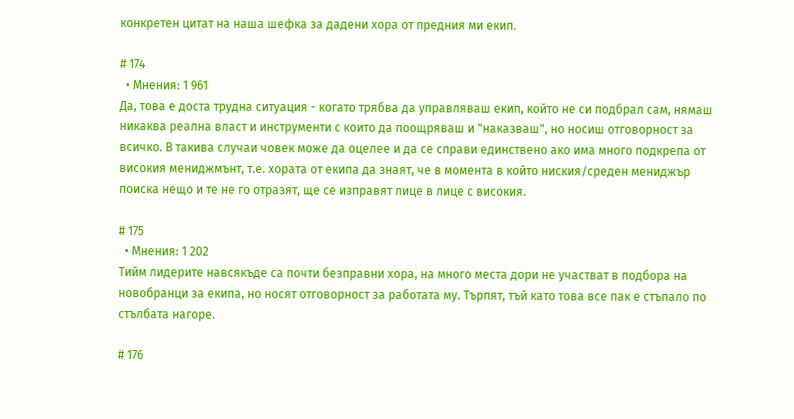конкретен цитат на наша шефка за дадени хора от предния ми екип.

# 174
  • Мнения: 1 961
Да, това е доста трудна ситуация - когато трябва да управляваш екип, който не си подбрал сам, нямаш никаква реална власт и инструменти с които да поощряваш и "наказваш", но носиш отговорност за всичко. В такива случаи човек може да оцелее и да се справи единствено ако има много подкрепа от високия мениджмънт, т.е. хората от екипа да знаят, че в момента в който ниския/среден мениджър поиска нещо и те не го отразят, ще се изправят лице в лице с високия.

# 175
  • Мнения: 1 202
Тийм лидерите навсякъде са почти безправни хора, на много места дори не участват в подбора на новобранци за екипа, но носят отговорност за работата му. Търпят, тъй като това все пак е стъпало по стълбата нагоре.

# 176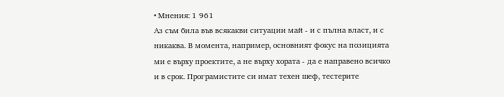• Мнения: 1 961
Аз съм била във всякакви ситуации май - и с пълна власт, и с никаква. В момента, например, основният фокус на позицията ми е върху проектите, а не върху хората - да е направено всичко и в срок. Програмистите си имат техен шеф, тестерите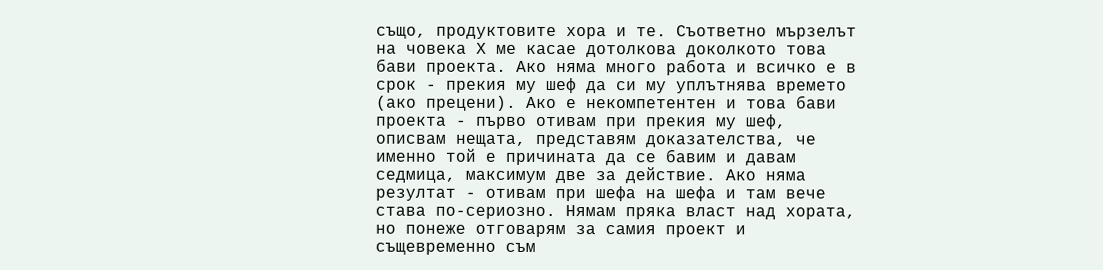също, продуктовите хора и те. Съответно мързелът на човека Х ме касае дотолкова доколкото това бави проекта. Ако няма много работа и всичко е в срок - прекия му шеф да си му уплътнява времето (ако прецени). Ако е некомпетентен и това бави проекта - първо отивам при прекия му шеф, описвам нещата, представям доказателства, че именно той е причината да се бавим и давам седмица, максимум две за действие. Ако няма резултат - отивам при шефа на шефа и там вече става по-сериозно. Нямам пряка власт над хората, но понеже отговарям за самия проект и същевременно съм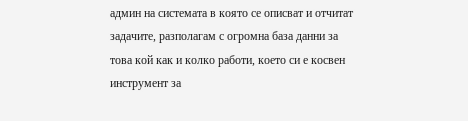админ на системата в която се описват и отчитат задачите, разполагам с огромна база данни за това кой как и колко работи, което си е косвен инструмент за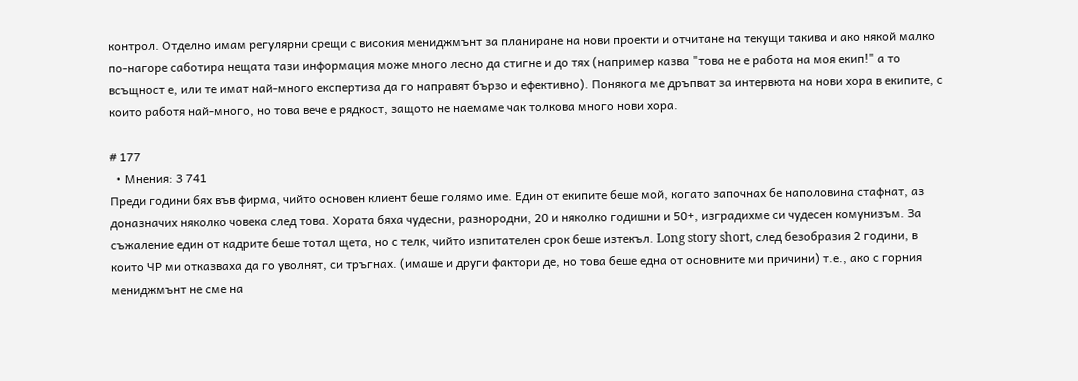контрол. Отделно имам регулярни срещи с високия мениджмънт за планиране на нови проекти и отчитане на текущи такива и ако някой малко по-нагоре саботира нещата тази информация може много лесно да стигне и до тях (например казва "това не е работа на моя екип!" а то всъщност е, или те имат най-много експертиза да го направят бързо и ефективно). Понякога ме дръпват за интервюта на нови хора в екипите, с които работя най-много, но това вече е рядкост, защото не наемаме чак толкова много нови хора.

# 177
  • Мнения: 3 741
Преди години бях във фирма, чийто основен клиент беше голямо име. Един от екипите беше мой, когато започнах бе наполовина стафнат, аз доназначих няколко човека след това. Хората бяха чудесни, разнородни, 20 и няколко годишни и 50+, изградихме си чудесен комунизъм. За съжаление един от кадрите беше тотал щета, но с телк, чийто изпитателен срок беше изтекъл. Long story short, след безобразия 2 години, в които ЧР ми отказваха да го уволнят, си тръгнах. (имаше и други фактори де, но това беше една от основните ми причини) т.е., ако с горния мениджмънт не сме на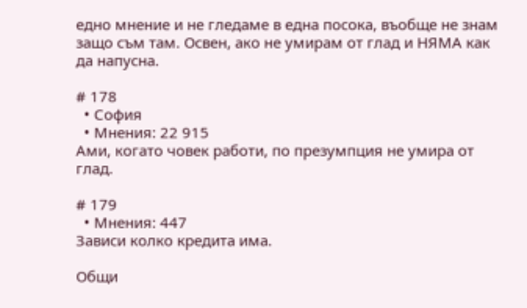едно мнение и не гледаме в една посока, въобще не знам защо съм там. Освен, ако не умирам от глад и НЯМА как да напусна.

# 178
  • София
  • Мнения: 22 915
Ами, когато човек работи, по презумпция не умира от глад.

# 179
  • Мнения: 447
Зависи колко кредита има.

Общи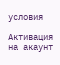условия

Активация на акаунт